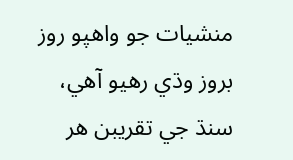منشيات جو واهپو روز بروز وڌي رهيو آھي، سنڌ جي تقريبن هر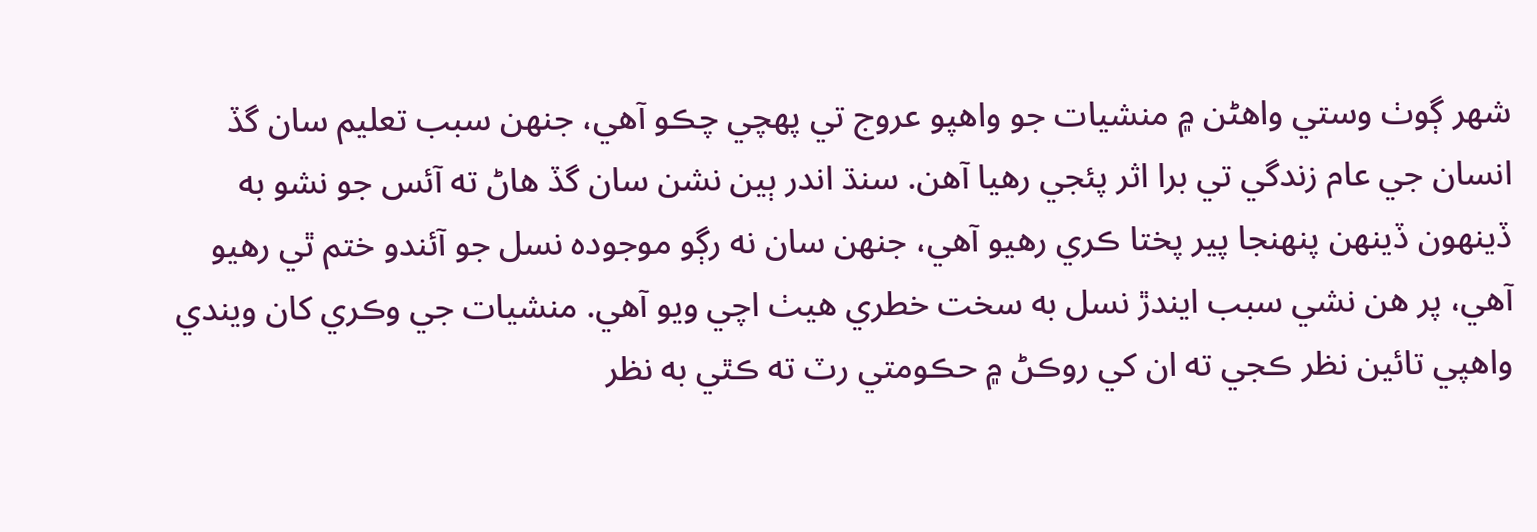شھر ڳوٺ وستي واهڻن ۾ منشيات جو واهپو عروج تي پهچي چڪو آھي، جنهن سبب تعليم سان گڏ انسان جي عام زندگي تي برا اثر پئجي رهيا آھن. سنڌ اندر ٻين نشن سان گڏ ھاڻ ته آئس جو نشو به ڏينهون ڏينهن پنهنجا پير پختا ڪري رهيو آھي، جنهن سان نه رڳو موجوده نسل جو آئندو ختم ٿي رهيو آھي، پر هن نشي سبب ايندڙ نسل به سخت خطري هيٺ اچي ويو آھي. منشيات جي وڪري کان ويندي واهپي تائين نظر ڪجي ته ان کي روڪڻ ۾ حڪومتي رٽ ته ڪٿي به نظر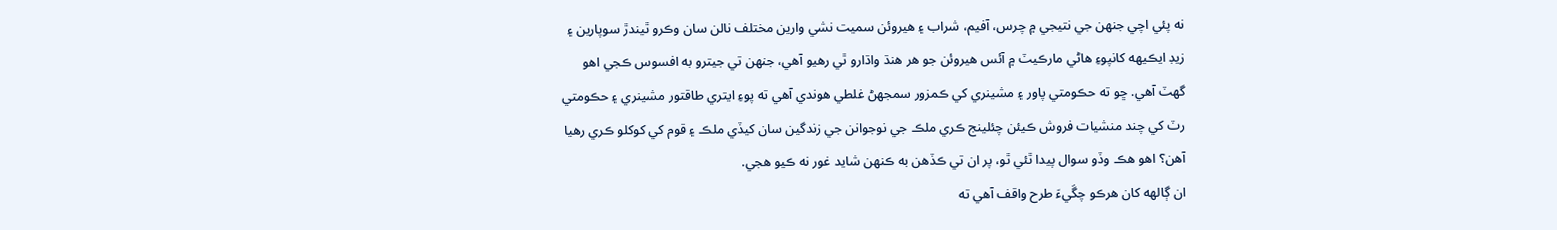نه پئي اچي جنهن جي نتيجي ۾ چرس، آفيم، شراب ۽ هيروئن سميت نشي وارين مختلف نالن سان وڪرو ٿيندڙ سوپارين ۽ زيڊ ايڪيھه کانپوءِ هاڻي مارڪيٽ ۾ آئس هيروئن جو هر هنڌ واڌارو ٿي رهيو آھي، جنهن تي جيترو به افسوس ڪجي اهو گهٽ آھي. ڇو ته حڪومتي پاور ۽ مشينري کي ڪمزور سمجهڻ غلطي هوندي آھي ته پوءِ ايتري طاقتور مشينري ۽ حڪومتي رٽ کي چند منشيات فروش ڪيئن چئلينج ڪري ملڪ جي نوجوانن جي زندگين سان کيڏي ملڪ ۽ قوم کي کوکلو ڪري رهيا آھن؟ اهو هڪ وڏو سوال پيدا ٿئي ٿو، پر ان تي ڪڏهن به ڪنهن شايد غور نه ڪيو ھجي.
ان ڳالھه کان هرڪو چڱيءَ طرح واقف آھي ته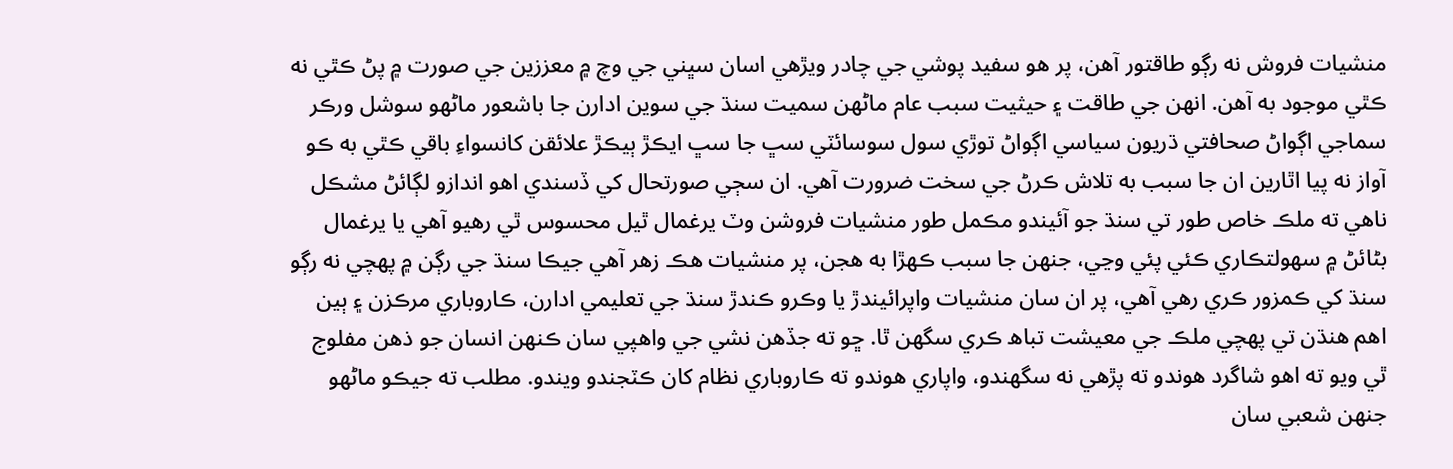منشيات فروش نه رڳو طاقتور آھن، پر هو سفيد پوشي جي چادر ويڙھي اسان سڀني جي وچ ۾ معززين جي صورت ۾ پڻ ڪٿي نه ڪٿي موجود به آھن. انهن جي طاقت ۽ حيثيت سبب عام ماڻھن سميت سنڌ جي سوين ادارن جا باشعور ماڻھو سوشل ورڪر سماجي اڳواڻ صحافتي ڌريون سياسي اڳواڻ توڙي سول سوسائٽي سڀ جا سڀ ايڪڙ ٻيڪڙ علائقن کانسواءِ باقي ڪٿي به ڪو آواز نه پيا اٿارين ان جا سبب به تلاش ڪرڻ جي سخت ضرورت آھي. ان سڄي صورتحال کي ڏسندي اهو اندازو لڳائڻ مشڪل ناهي ته ملڪ خاص طور تي سنڌ جو آئيندو مڪمل طور منشيات فروشن وٽ يرغمال ٿيل محسوس ٿي رهيو آھي يا يرغمال بڻائڻ ۾ سهولتڪاري ڪئي پئي وڃي، جنهن جا سبب ڪھڙا به هجن، پر منشيات هڪ زهر آھي جيڪا سنڌ جي رڳن ۾ پهچي نه رڳو سنڌ کي ڪمزور ڪري رهي آھي، پر ان سان منشيات واپرائيندڙ يا وڪرو ڪندڙ سنڌ جي تعليمي ادارن، ڪاروباري مرڪزن ۽ ٻين اهم هنڌن تي پهچي ملڪ جي معيشت تباھ ڪري سگهن ٿا. ڇو ته جڏهن نشي جي واهپي سان ڪنهن انسان جو ذھن مفلوج ٿي ويو ته اهو شاگرد هوندو ته پڙھي نه سگهندو، واپاري هوندو ته ڪاروباري نظام کان ڪٽجندو ويندو. مطلب ته جيڪو ماڻھو جنهن شعبي سان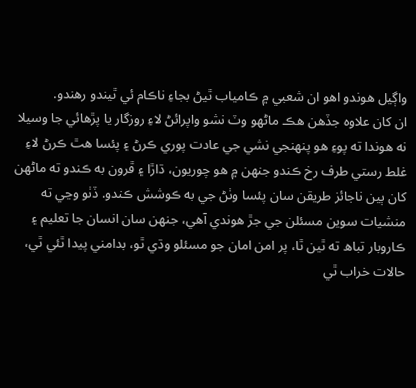واڳيل هوندو اهو ان شعبي ۾ ڪامياب ٿيڻ بجاءِ ناڪام ئي ٿيندو رهندو.
ان کان علاوه جڏهن هڪ ماڻھو وٽ نشو واپرائڻ لاءِ روزگار يا پڙھائي جا وسيلا نه هوندا ته پوءِ ھو پنهنجي نشي جي عادت پوري ڪرڻ ۽ پئسا هٿ ڪرڻ لاءِ غلط رستي طرف رخ ڪندو جنهن ۾ ھو چوريون، ڌاڙا ۽ ڦرون به ڪندو ته ماڻھن کان ٻين ناجائز طريقن سان پئسا وٺڻ جي به ڪوشش ڪندو. ڏٺو وڃي ته منشيات سوين مسئلن جي جڙ ھوندي آھي، جنهن سان انسان جا تعليم ۽ ڪاروبار تباھ ته ٿين ٿا، پر امن امان جو مسئلو وڌي ٿو، بدامني پيدا ٿئي ٿي، حالات خراب ٿي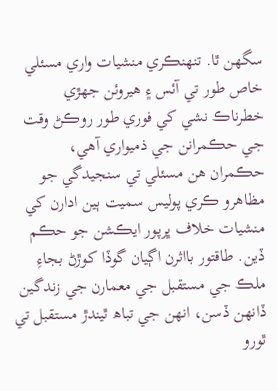سگهن ٿا. تنهنڪري منشيات واري مسئلي خاص طور تي آئس ۽ هيروئن جهڙي خطرناڪ نشي کي فوري طور روڪڻ وقت جي حڪمرانن جي ذميواري آھي، حڪمران هن مسئلي تي سنجيدگي جو مظاهرو ڪري پوليس سميت ٻين ادارن کي منشيات خلاف ڀرپور ايڪشن جو حڪم ڏين. طاقتور بااثرن اڳيان گوڏا کوڙڻ بجاءِ ملڪ جي مستقبل جي معمارن جي زندگين ڏانهن ڏسن، انهن جي تباھ ٿيندڙ مستقبل تي ٿورو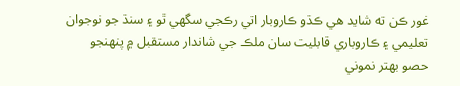غور ڪن ته شايد هي ڪڌو ڪاروبار اتي رڪجي سگهي ٿو ۽ سنڌ جو نوجوان تعليمي ۽ ڪاروباري قابليت سان ملڪ جي شاندار مستقبل ۾ پنهنجو حصو بهتر نموني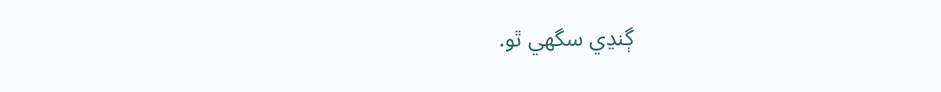ڳنڍي سگهي ٿو.